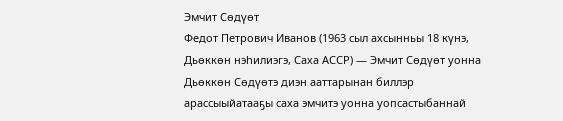Эмчит Сөдүөт
Федот Петрович Иванов (1963 сыл ахсынньы 18 күнэ, Дьөккөн нэһилиэгэ, Саха АССР) — Эмчит Сөдүөт уонна Дьөккөн Сөдүөтэ диэн ааттарынан биллэр арассыыйатааҕы саха эмчитэ уонна уопсастыбаннай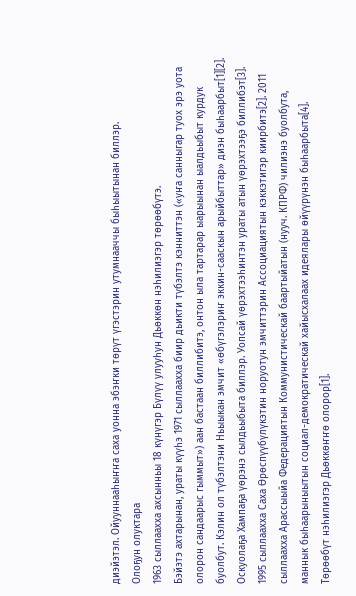диэйэтэл. Ойууннааһыҥҥа саха уонна эбэҥки төрүт үгэстэрин утумнааччы быһыытынан биллэр.
Олоҕун олуктара
1963 сыллаахха ахсынньы 18 күнүгэр Бүлүү улууһун Дьөккөн нэһилиэгэр төрөөбүтэ.
Бэйэтэ ахтарынан, ураты күүһэ 1971 сыллаахха биир дьикти түбэлтэ кэнниттэн («уҥа санныгар туох эрэ уота олорон сандаарыс гыммыт») аан бастаан биллибитэ, онтон ыла тартарар ыарыынан ыалдьыбыт курдук буолбут. Кэлин ол түбэлтэни Ньыыкан эмчит «өбүгэлэриҥ эккин-сааскын арыйбыттар» диэн быһаарбыт[1][2].
Оскуолаҕа Хампаҕа үөрэнэ сылдьыбыта биллэр. Уопсай үөрэхтээһинтэн ураты атын үөрэхтээҕэ биллибэт[3].
1995 сыллаахха Саха Өрөспүүбүлүкэтин норуотун эмчиттэрин Ассоциациятын кэккэтигэр киирбитэ[2]. 2011 сыллаахха Арассыыйа Федерациятын Коммунистическай баартыйатын (нууч. КПРФ) чилиэнэ буолбута, маннык быһаарыныытын социал-демократическай хайысхалаах идеялары өйүүрүнэн быһаарбыта[4].
Төрөөбүт нэһилиэгэр Дьөккөҥҥө олорор[1].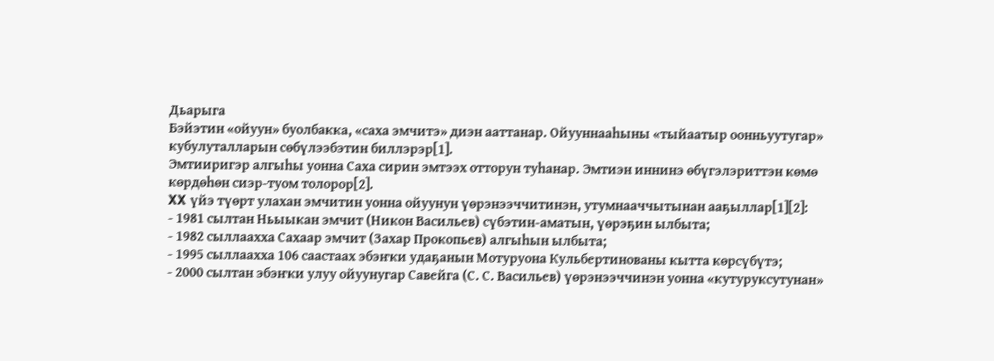Дьарыга
Бэйэтин «ойуун» буолбакка, «саха эмчитэ» диэн ааттанар. Ойууннааһыны «тыйаатыр оонньуутугар» кубулуталларын сөбүлээбэтин биллэрэр[1].
Эмтииригэр алгыһы уонна Саха сирин эмтээх отторун туһанар. Эмтиэн иннинэ өбүгэлэриттэн көмө көрдөһөн сиэр-туом толорор[2].
XX үйэ түөрт улахан эмчитин уонна ойуунун үөрэнээччитинэн, утумнааччытынан ааҕыллар[1][2]:
- 1981 сылтан Ньыыкан эмчит (Никон Васильев) сүбэтин-аматын, үөрэҕин ылбыта;
- 1982 сыллаахха Сахаар эмчит (Захар Прокопьев) алгыһын ылбыта;
- 1995 сыллаахха 106 саастаах эбэҥки удаҕанын Мотуруона Кульбертинованы кытта көрсүбүтэ;
- 2000 сылтан эбэҥки улуу ойуунугар Савейга (С. С. Васильев) үөрэнээччинэн уонна «кутуруксутунан»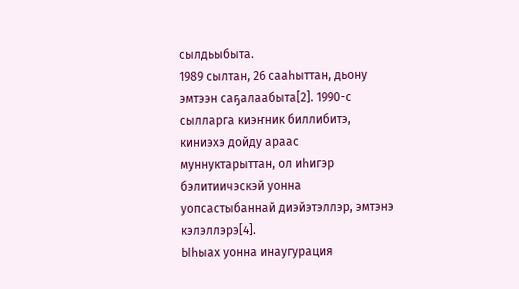сылдьыбыта.
1989 сылтан, 26 сааһыттан, дьону эмтээн саҕалаабыта[2]. 1990-с сылларга киэҥник биллибитэ, киниэхэ дойду араас муннуктарыттан, ол иһигэр бэлитиичэскэй уонна уопсастыбаннай диэйэтэллэр, эмтэнэ кэлэллэрэ[4].
Ыһыах уонна инаугурация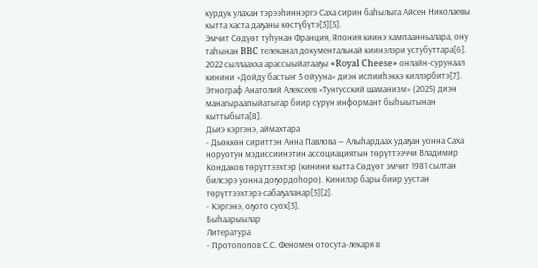курдук улахан тэрээһиннэргэ Саха сирин баһылыга Айсен Николаевы кытта хаста даҕаны көстүбүтэ[3][5].
Эмчит Сөдүөт туһунан Франция, Япония киинэ хампаанньалара, ону таһынан BBC телеканал документальнай киинэлэри устубуттара[6]. 2022 сыллаахха арассыыйатааҕы «Royal Cheese» онлайн-сурунаал кинини «Дойду бастыҥ 5 ойууна» диэн испииһэккэ киллэрбитэ[7]. Этнограф Анатолий Алексеев «Тунгусский шаманизм» (2025) диэн манагыраапыйатыгар биир сүрүн информант быһыытынан кыттыбыта[8].
Дьиэ кэргэнэ, аймахтара
- Дьөккөн сириттэн Анна Павлова — Алыһардаах удаҕан уонна Саха норуотун мэдиссиинэтин ассоциациятын төрүттээччи Владимир Кондаков төрүттээхтэр (кинини кытта Сөдүөт эмчит 1981 сылтан билсэрэ уонна доҕордоһоро). Кинилэр бары биир уустан төрүттээхтэрэ сабаҕаланар[5][2].
- Кэргэнэ, оҕото суох[3].
Быһаарыылар
Литература
- Протопопов С.С. Феномен отосута-лекаря в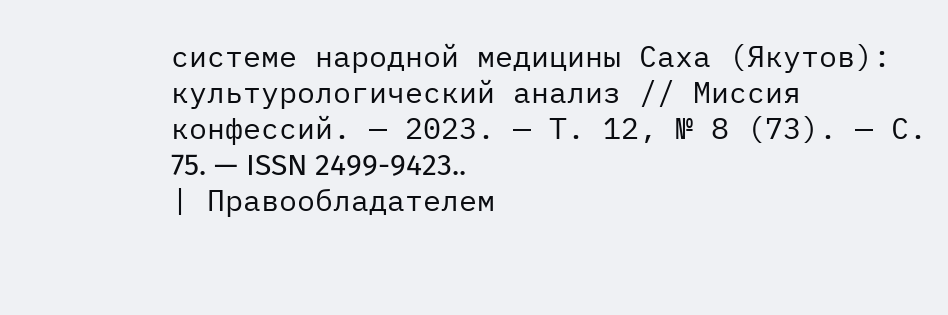системе народной медицины Саха (Якутов): культурологический анализ // Миссия конфессий. — 2023. — Т. 12, № 8 (73). — С. 75. — ISSN 2499-9423..
| Правообладателем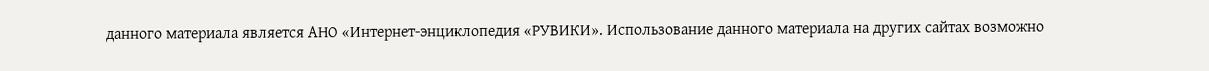данного материала является АНО «Интернет-энциклопедия «РУВИКИ». Использование данного материала на других сайтах возможно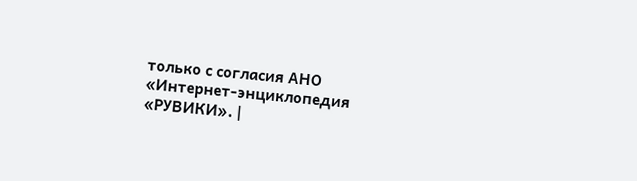только с согласия АНО «Интернет-энциклопедия «РУВИКИ». |